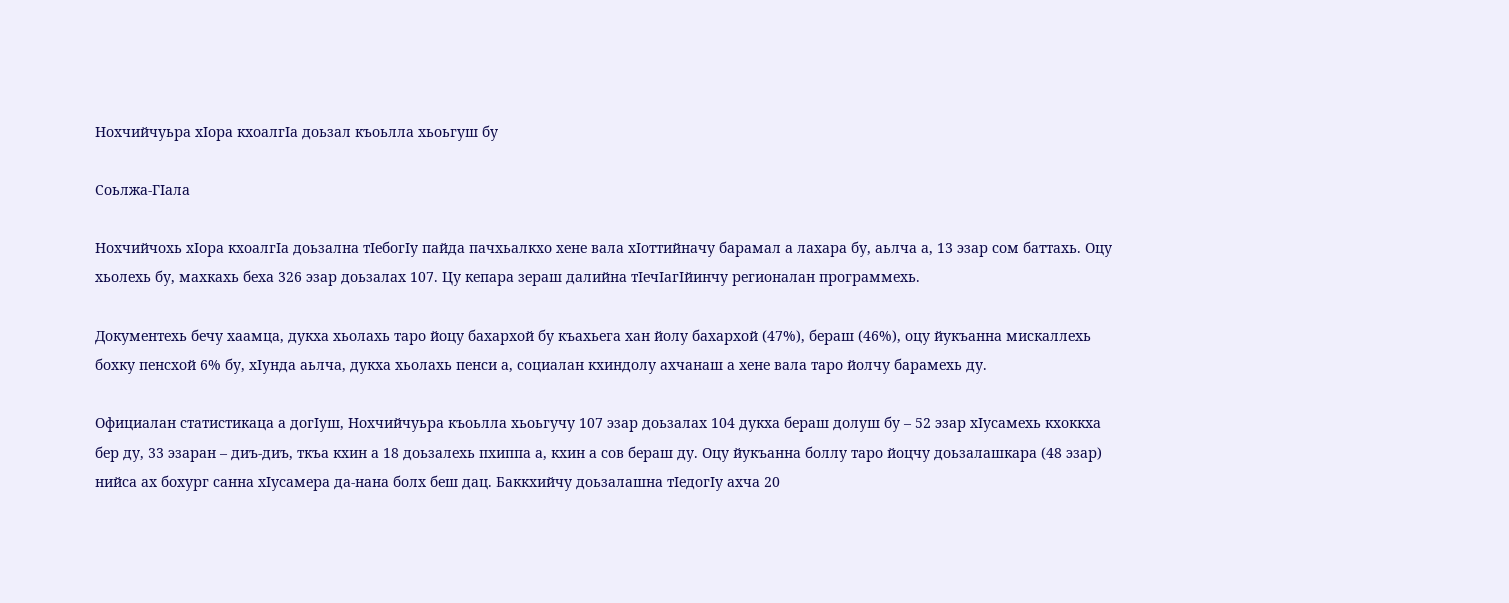Нохчийчуьра хIора кхоалгIа доьзал къоьлла хьоьгуш бу

Соьлжа-ГIала

Нохчийчохь хIора кхоалгIа доьзална тIебогIу пайда пачхьалкхо хене вала хIоттийначу барамал а лахара бу, аьлча а, 13 эзар сом баттахь. Оцу хьолехь бу, махкахь беха 326 эзар доьзалах 107. Цу кепара зераш далийна тIечIагIйинчу регионалан программехь.

Документехь бечу хаамца, дукха хьолахь таро йоцу бахархой бу къахьега хан йолу бахархой (47%), бераш (46%), оцу йукъанна мискаллехь бохку пенсхой 6% бу, хIунда аьлча, дукха хьолахь пенси а, социалан кхиндолу ахчанаш а хене вала таро йолчу барамехь ду.

Официалан статистикаца а догIуш, Нохчийчуьра къоьлла хьоьгучу 107 эзар доьзалах 104 дукха бераш долуш бу – 52 эзар хIусамехь кхоккха бер ду, 33 эзаран – диъ-диъ, ткъа кхин а 18 доьзалехь пхиппа а, кхин а сов бераш ду. Оцу йукъанна боллу таро йоцчу доьзалашкара (48 эзар) нийса ах бохург санна хIусамера да-нана болх беш дац. Баккхийчу доьзалашна тIедогIу ахча 20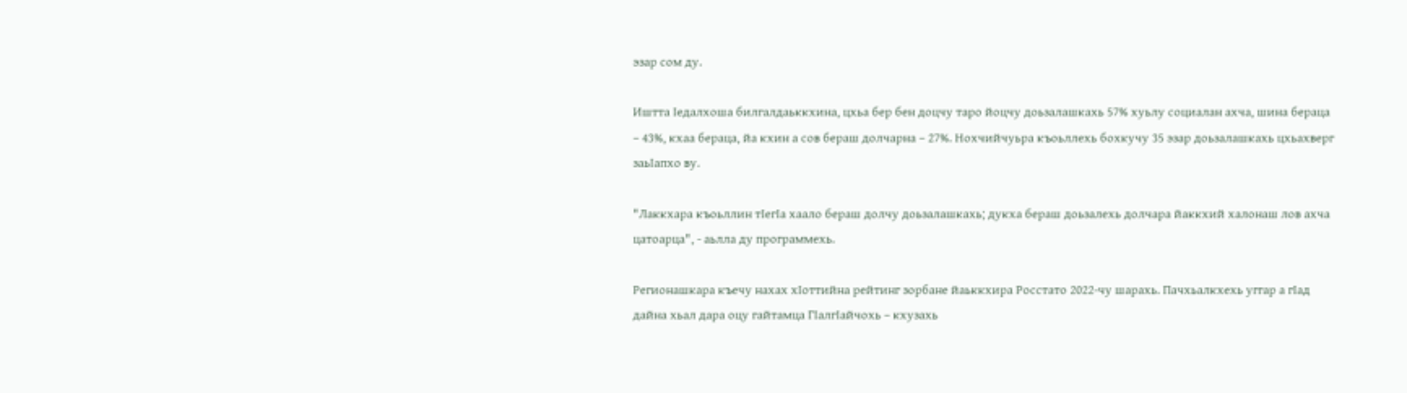эзар сом ду.

Иштта Iедалхоша билгалдаьккхина, цхьа бер бен доцчу таро йоцчу доьзалашкахь 57% хуьлу социалан ахча, шина бераца – 43%, кхаа бераца, йа кхин а сов бераш долчарна – 27%. Нохчийчуьра къоьллехь бохкучу 35 эзар доьзалашкахь цхьахверг заьIапхо ву.

"Лаккхара къоьллин тIегIа хаало бераш долчу доьзалашкахь; дукха бераш доьзалехь долчара йаккхий халонаш лов ахча цатоарца", - аьлла ду программехь.

Регионашкара къечу нахах хIоттийна рейтинг зорбане йаьккхира Росстато 2022-чу шарахь. Пачхьалкхехь уггар а гIад дайна хьал дара оцу гайтамца ГIалгIайчохь – кхузахь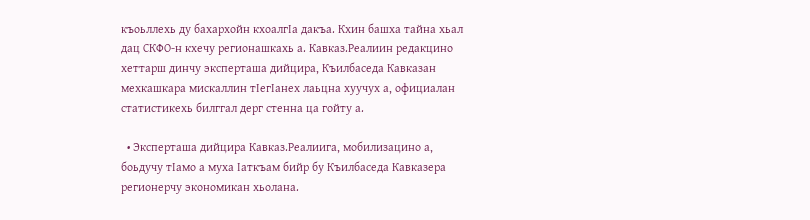къоьллехь ду бахархойн кхоалгIа дакъа. Кхин башха тайна хьал дац СКФО-н кхечу регионашкахь а. Кавказ.Реалиин редакцино хеттарш динчу эксперташа дийцира, Къилбаседа Кавказан мехкашкара мискаллин тIегIанех лаьцна хуучух а, официалан статистикехь билггал дерг стенна ца гойту а.

  • Эксперташа дийцира Кавказ.Реалиига, мобилизацино а, боьдучу тIамо а муха Iаткъам бийр бу Къилбаседа Кавказера регионерчу экономикан хьолана.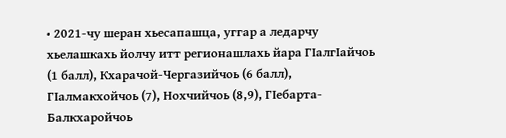• 2021-чу шеран хьесапашца, уггар а ледарчу хьелашкахь йолчу итт регионашлахь йара ГIалгIайчоь (1 балл), Кхарачой-Чергазийчоь (6 балл), ГIалмакхойчоь (7), Нохчийчоь (8,9), ГIебарта-Балкхаройчоь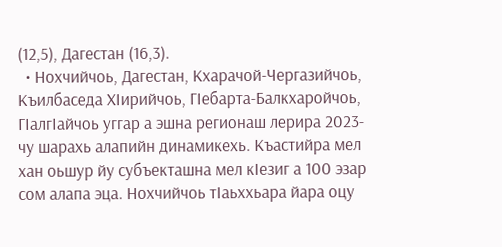(12,5), Дагестан (16,3).
  • Нохчийчоь, Дагестан, Кхарачой-Чергазийчоь, Къилбаседа ХIирийчоь, ГIебарта-Балкхаройчоь, ГIалгIайчоь уггар а эшна регионаш лерира 2023-чу шарахь алапийн динамикехь. Къастийра мел хан оьшур йу субъекташна мел кIезиг а 100 эзар сом алапа эца. Нохчийчоь тIаьххьара йара оцу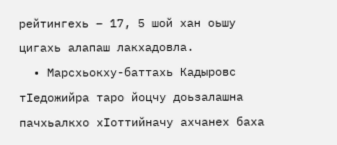рейтингехь – 17, 5 шой хан оьшу цигахь алапаш лакхадовла.
  • Марсхьокху-баттахь Кадыровс тIедожийра таро йоцчу доьзалашна пачхьалкхо хIоттийначу ахчанех баха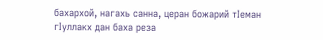бахархой, нагахь санна, церан божарий тIеман гIуллакх дан баха реза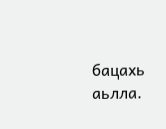бацахь аьлла.